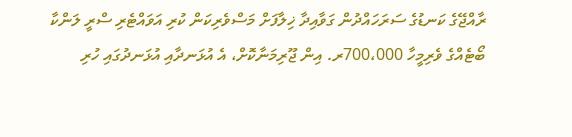ރާއްޖޭގެ ކަނޑުގެ ސަރަހައްދުން ގަވާއިދާ ޚިލާފަށް މަސްވެރިކަން ކުރި އަވައްޓެރި ސްރީ ލަންކާ ބޯޓެއްގެ ވެރިމީހާ 700،000ރ. އިން ޖޫރިމަނާކޮށް، އެ އުޅަނދާއި އުޅަނދުގައި ހުރި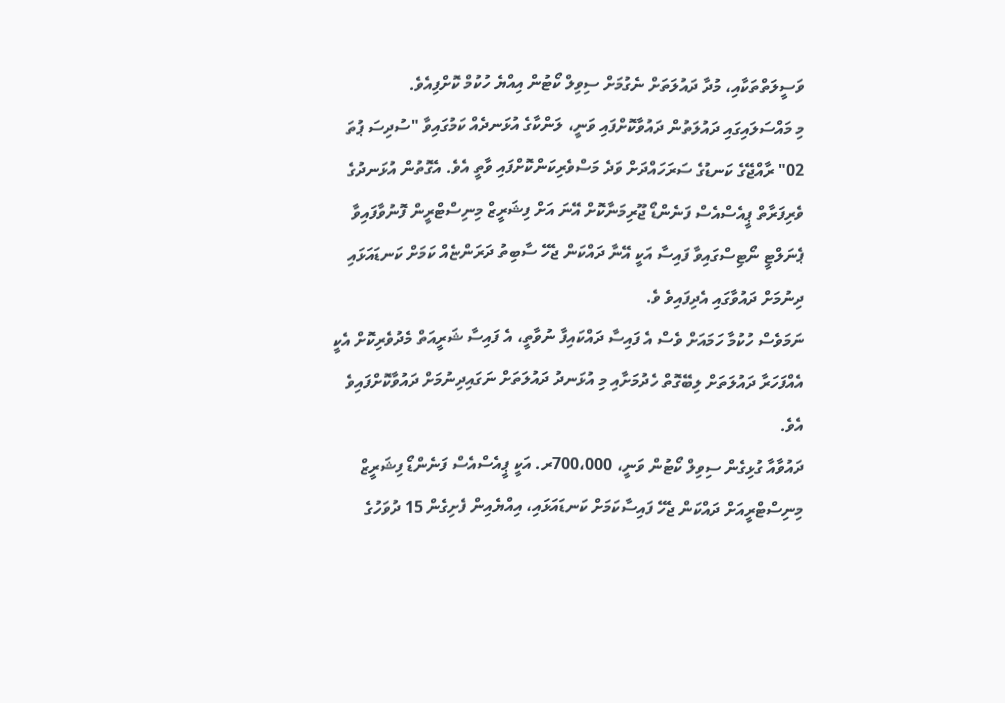ވަސީލަތްތަކާއި، މުދާ ދައުލަތަށް ނެގުމަށް ސިވިލް ކޯޓުން އިއްޔެ ހުކުމް ކޮށްފިއެވެ.
މި މައްސަލައިގައި ދައުލަތުން ދައުވާކޮށްފައި ވަނީ، ލަންކާގެ އުޅަނދެއް ކަމުގައިވާ "ސުދިސަ ޕުތަ 02" ރާއްޖޭގެ ކަނޑުގެ ސަރަހައްދަށް ވަދެ މަސްވެރިކަންކޮށްފައި ވާތީ އެވެ. އެގޮތުން އުޅަނދުގެ ވެރިފަރާތް ޕީއެސްއެސް ފަނެންޑޯ ޖޫރިމަނާކޮށް އޭނަ އަށް ފިޝަރީޒް މިނިސްޓްރީން ފޮނުވާފައިވާ ޕެނަލްޓީ ނޯޓިސްގައިވާ ފައިސާ އަކީ އޭނާ ދައްކަން ޖެހޭ ސާބިތު ދަރަންޏެއް ކަމަށް ކަނޑައަޅައި ދިނުމަށް ދައުވާގައި އެދިފައިވެ ވެ.
ނަމަވެސް ހުކުމާ ހަމައަށް ވެސް އެ ފައިސާ ދައްކައިފާ ނުވާތީ، އެ ފައިސާ ޝަރީއަތް މެދުވެރިކޮށް އެކީ އެއްފަހަރާ ދައުލަތަށް ލިބޭގޮތް ހެދުމަށާއި މި އުޅަނދު ދައުލަތަށް ނަގައިދިނުމަށް ދައުވާކޮށްފައިވެ އެވެ.
ދައުވާއާ ގުޅިގެން ސިވިލް ކޯޓުން ވަނީ، 700،000ރ. އަކީ ޕީއެސްއެސް ފަނެންޑޯ ފިޝަރީޒް މިނިސްޓްރީއަށް ދައްކަން ޖެހޭ ފައިސާކަމަށް ކަނޑައަޅައި، އިއްޔެއިން ފެށިގެން 15 ދުވަހުގެ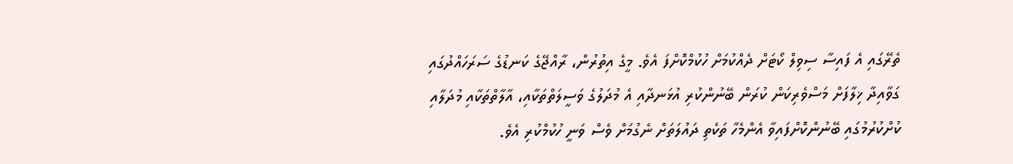ތެރޭގައި އެ ފައިސާ ސިވިލް ކޯޓަށް ދެއްކުމަށް ހުކުމްކޮށްފަ އެވެ. މީގެ އިތުރުން، ރާއްޖޭގެ ކަނޑުގެ ސަރަހައްދުގައި ގަވާއިދާ ޚިލާފަށް މަސްވެރިކަން ކުރަން ބޭނުންކުރި އުޅަނދާއި އެ މުދަލުގެ ވަސީލަތްތަކާއި، އާލާތްތަކާއި މުދަލާއި ކުށްކުރުމުގައި ބޭނުންކޮށްފައިވާ އެންމެހާ ތަކެތި ދައުލަތަށް ނެގުމަށް ވެސް ވަނީ ހުކުމްކުރި އެވެ.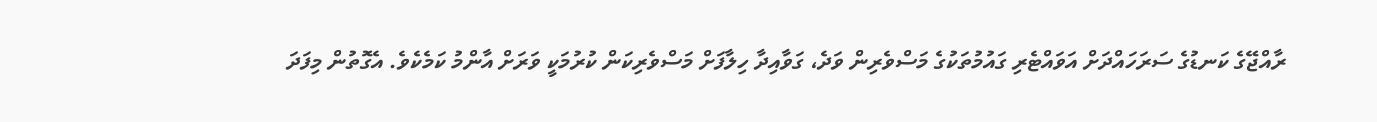ރާއްޖޭގެ ކަނޑުގެ ސަރަހައްދަށް އަވައްޓެރި ގައުމުތަކުގެ މަސްވެރިން ވަދެ، ގަވާއިދާ ހިލާފަށް މަސްވެރިކަން ކުރުމަކީ ވަރަށް އާންމު ކަމެކެވެ. އެގޮތުން މިފަދަ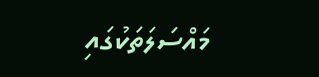މައްސަލަތަކުގައި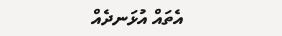އެތައް އުޅަނދެއް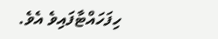ހިފަހައްޓާފައިވެ އެވެ.